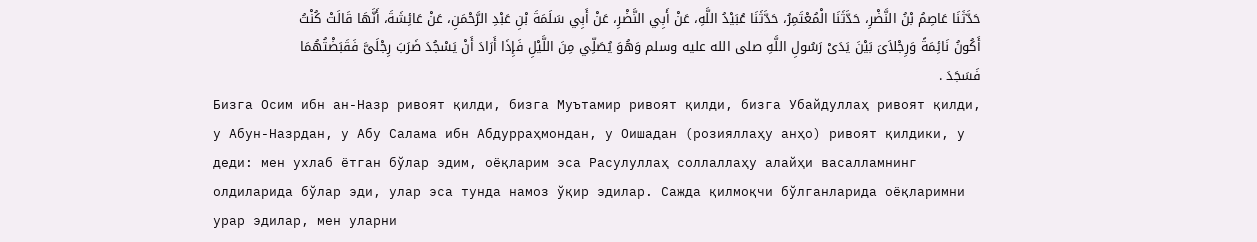حَدَّثَنَا عَاصِمُ بْنُ النَّضْرِ، حَدَّثَنَا الْمُعْتَمِرُ، حَدَّثَنَا عُبَيْدُ اللَّهِ، عَنْ أَبِي النَّضْرِ، عَنْ أَبِي سَلَمَةَ بْنِ عَبْدِ الرَّحْمَنِ، عَنْ عَائِشَةَ، أَنَّهَا قَالَتْ كُنْتُ أَكُونُ نَائِمَةً وَرِجْلاَىَ بَيْنَ يَدَىْ رَسُولِ اللَّهِ صلى الله عليه وسلم وَهُوَ يُصَلِّي مِنَ اللَّيْلِ فَإِذَا أَرَادَ أَنْ يَسْجُدَ ضَرَبَ رِجْلَىَّ فَقَبَضْتُهُمَا فَسَجَدَ .
Бизга Осим ибн ан-Назр ривоят қилди, бизга Муътамир ривоят қилди, бизга Убайдуллаҳ ривоят қилди, у Абун-Назрдан, у Абу Салама ибн Абдурраҳмондан, у Оишадан (розияллаҳу анҳо) ривоят қилдики, у деди: мен ухлаб ётган бўлар эдим, оёқларим эса Расулуллаҳ соллаллаҳу алайҳи васалламнинг олдиларида бўлар эди, улар эса тунда намоз ўқир эдилар. Сажда қилмоқчи бўлганларида оёқларимни урар эдилар, мен уларни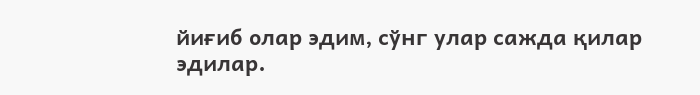йиғиб олар эдим, сўнг улар сажда қилар эдилар.